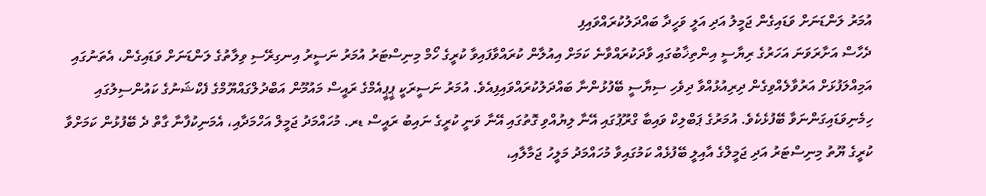އުމަރު ލަންޑަނަށް ވަޑައިގެން ޖަމީލު އަދި އަލީ ވަހީދާ ބައްދަލުކުރައްވައިފި
ދެހާސް އަށާރަވަނަ އަހަރުގެ ރިޔާސީ އިންތިޚާބުގައި ވާދަކުރައްވާނެ ކަމަށް އިއުލާން ކުރައްވާފައިވާ ކުރީގެ ހޯމް މިނިސްޓަރު އުމަރު ނަސީރު އިނގިރޭސި ވިލާތުގެ ލަންޑަނަށް ވަޑައިގެން، އެތަނުގައި އަމިއްލަފުޅަށް އަރުވާލެއްވިގެން ދިރިއުޅުއްވާ ދިވެހި ސިޔާސީ ބޭފުޅުންނާ ބައްދަލުކުރައްވައިފިއެވެ. އުމަރު ނަސީރަކީ ޕީޕީއެމްގެ ރައީސް މައުމޫން އަބްދުލްގައްޔޫމްގެ ފެކްޝަނުގެ ކައުންސިލުގައި ހިމެނިވަޑައިގަންނަވާ ބޭފުޅެކެވެ. އުމަރުގެ ޕަބްލިކް ވައިބާ ގްރޫޕުގައި އޭނާ ލިޔުއްވި ގޮތުގައި އޭނާ ވަނީ ކުރީގެ ނައިބު ރައީސް ޑރ. މުހައްމަދު ޖަމީލް އަހްމަދާއި، އެމަނިކުފާނާ ގާތް ދެ ބޭފުޅުން ކަމަށްވާ ކުރީގެ ޔޫތު މިނިސްޓަރު އަދި ޖަމީލްގެ އާއިލީ ބޭފުޅެއް ކަމުގައިވާ މުހައްމަދު މަލީހު ޖަމާލާއި،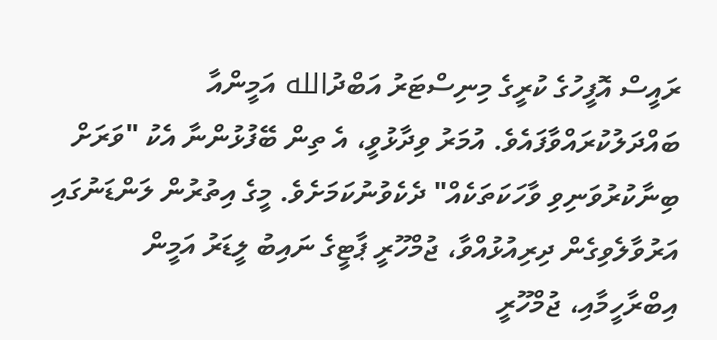ރައީސް އޮފީހުގެ ކުރީގެ މިނިސްޓަރު އަބްދުالله އަމީންއާ ބައްދަލުކުރައްވާފައެވެ. އުމަރު ވިދާޅުވީ، އެ ތިން ބޭފުޅުންނާ އެކު "ވަރަށް ބިނާކުރުވަނިވި ވާހަކަތަކެއް" ދެކެވުނުކަމަށެވެ. މީގެ އިތުރުން ލަންޑަނުގައި އަރުވާލެވިގެން ދިރިއުޅުއްވާ، ޖުމްހޫރީ ޕާޓީގެ ނައިބު ލީޑަރު އަމީން އިބްރާހީމާއި، ޖުމްހޫރީ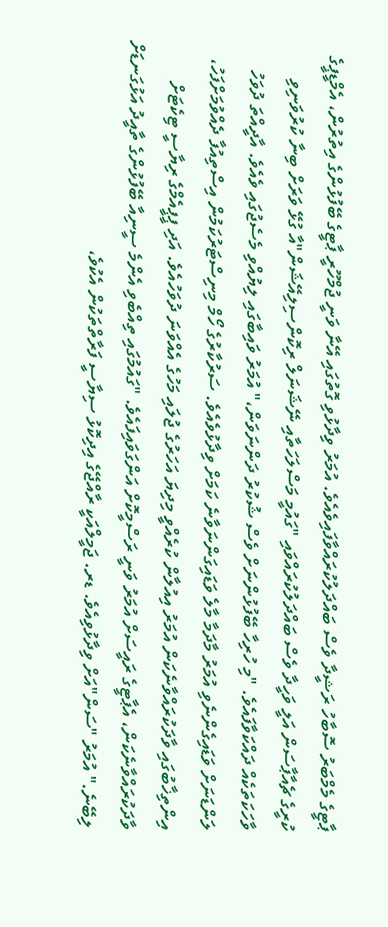ޕާޓީގެ މެމްބަރު ސޮބާހު ރަޝީދާ ވެސް ބައްދަލުކުރައްވާފައިވެއެވެ. އުމަރު ވިދާޅުވި ގޮތުގައި އޭނާ ވަނީ ޖުމްހޫރީ ޕާޓީގެ ބޭފުޅުންގެ އިތުރުން، އެމްޑީޕީގެ ކުރީގެ ޗެއާޕާސަން އަލީ ވަހީދާ ވެސް ބައްދަލުކުރައްވައި "ގައުމީ މަސްލަހަތާއި ނޭޝަނަލް ރިކޮންސިލިއޭޝަން"އާ ގުޅޭ ވަރަށް ބިނާ ކުރުވަނިވި ވާހަކަތަކެއް ދައްކަވާފައެވެ. "މި ހުރިހާ ބޭފުޅުންނަށް ވެސް ޝުކުރު ދަންނަވަން،" އުމަރު ވައިބާގައި ލިޔުއްވި މެސެޖުގައި ވެއެވެ. އާދީއްތަ ދުވަހު ލަންޑަނަށް ވަޑައިގެންނެވި އުމަރު މާދަމާ މާލެ ވަޑައިގަންނަވާނެ ކަމަށް ވިދާޅުވެއެވެ. ސަރުކާރުގެ ހޯމް މިނިސްޓަރުކަމުން އިސްތިއުފާ ދެއްވުމަށްފަހު، އިންތިޚާބުގައި ވާދަކުރައްވާނެކަން އުމަރު އިއުލާން ކުރެއްވީ މިދިޔަ އަހަރުގެ ޖުލައި މަހުގެ އެއްވަނަ ދުވަހުއެވެ. އަދި ޕީޕީއެމްގެ ރިޔާސީ ޓިކެޓަށް ވާދަކުރައްވާނެކަން، އެޕާޓީގެ ރައީސަށް އުމަރު ވަނީ ރަސްމީކޮށް އަންގަވައިފައެވެ. "ގައުމުގައި ތިއްބެވި އެންމެ ސީނިއާ ބޭފުޅުންގެ ތާއީދު އަޅުގަނޑަށް ލިބޭނެ." އުމަރު "ސަން"އަށް ވިދާޅުވިއެވެ. ޑރ. ޖަމީލްއަކީ ރާއްޖޭގެ އިދިކޮޅު ސިޔާސީ ފަރާތްތަކުން އެކުވެ،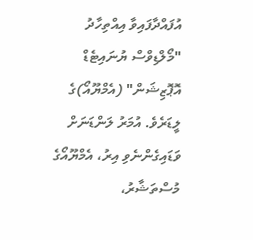އުފައްދާފައިވާ އިއްތިހާދު "މޯލްޑިވްސް ޔުނައިޓެޑް އޮޕޮޒިޝަން" (އެމްޔޫއޯ)ގެ ލީޑަރެވެ. އުމަރު ލަންޑަނަށް ވަޑައިގެންނެވި އިރު، އެމްޔޫއޯގެ މުސްތަޝާރު،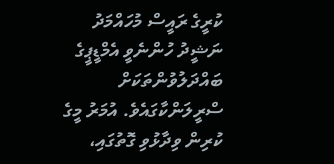ކުރީގެ ރައީސް މުހައްމަދު ނަޝީދު ހުންނެވީ އެމްޑީޕީގެ ބައްދަލުވުންތަކަށް ސްރީލަންކާގައެވެ. އުމަރު މީގެ ކުރިން ވިދާޅުވި ގޮތުގައި،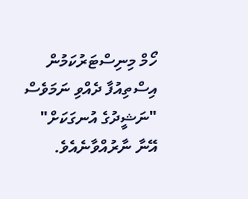ހޯމް މިނިސްޓަރުކަމުން އިސްތިއުފާ ދެއްވި ނަމަވެސް "ނަޝީދުގެ އުނގަކަށް" އޭނާ ނާރުއްވާނެއެވެ.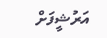އަރުޝީފަށް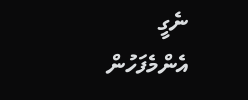ނެގީ
އެންމެފަހުން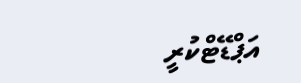އަޕްޑޭޓްކުރީ